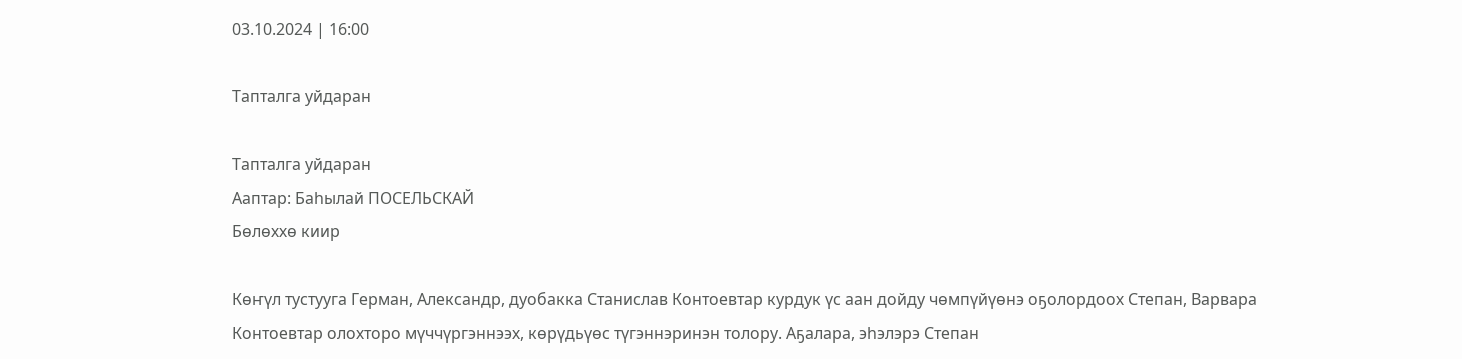03.10.2024 | 16:00

Тапталга уйдаран

Тапталга уйдаран
Ааптар: Баһылай ПОСЕЛЬСКАЙ
Бөлөххө киир

Көҥүл тустууга Герман, Александр, дуобакка Станислав Контоевтар курдук үс аан дойду чөмпүйүөнэ оҕолордоох Степан, Варвара Контоевтар олохторо мүччүргэннээх, көрүдьүөс түгэннэринэн толору. Аҕалара, эһэлэрэ Степан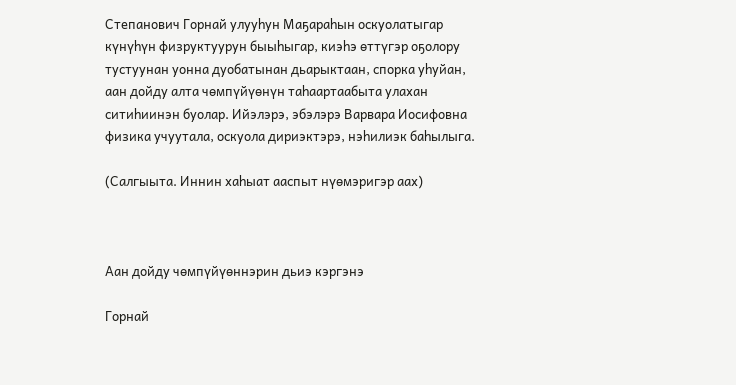Степанович Горнай улууһун Маҕараһын оскуолатыгар күнүһүн физруктуурун быыһыгар, киэһэ өттүгэр оҕолору тустуунан уонна дуобатынан дьарыктаан, спорка уһуйан, аан дойду алта чөмпүйүөнүн таһаартаабыта улахан ситиһиинэн буолар. Ийэлэрэ, эбэлэрэ Варвара Иосифовна физика учуутала, оскуола дириэктэрэ, нэһилиэк баһылыга.

(Салгыыта. Иннин хаһыат ааспыт нүөмэригэр аах)



Аан дойду чөмпүйүөннэрин дьиэ кэргэнэ

Горнай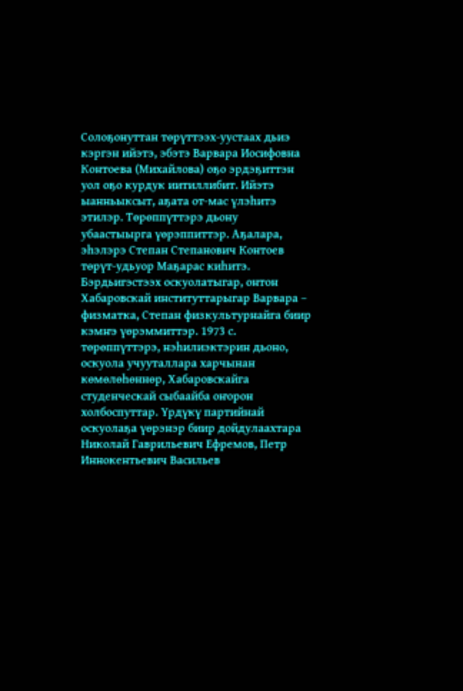Солоҕонуттан төрүттээх-уустаах дьиэ кэргэн ийэтэ, эбэтэ Варвара Иосифовна Контоева (Михайлова) оҕо эрдэҕиттэн уол оҕо курдук иитиллибит. Ийэтэ ыанньыксыт, аҕата от-мас үлэһитэ этилэр. Төрөппүттэрэ дьону убаастыырга үөрэппиттэр. Аҕалара, эһэлэрэ Степан Степанович Контоев төрүт-удьуор Маҕарас киһитэ. Бэрдьигэстээх оскуолатыгар, онтон Хабаровскай институттарыгар Варвара – физматка, Степан физкультурнайга биир кэмҥэ үөрэммиттэр. 1973 с. төрөппүттэрэ, нэһилиэктэрин дьоно, оскуола учууталлара харчынан көмөлөһөннөр, Хабаровскайга студенческай сыбаайба оҥорон холбоспуттар. Үрдүкү партийнай оскуолаҕа үөрэнэр биир дойдулаахтара Николай Гаврильевич Ефремов, Петр Иннокентьевич Васильев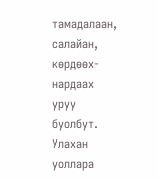тамадалаан, салайан, көрдөөх-нардаах уруу буолбут. Улахан уоллара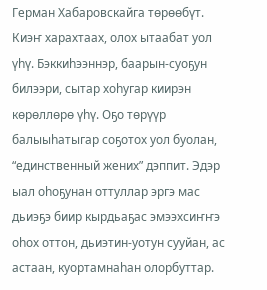Герман Хабаровскайга төрөөбүт. Киэҥ харахтаах, олох ытаабат уол үһү. Бэккиһээннэр, баарын-суоҕун билээри, сытар хоһугар киирэн көрөллөрө үһү. Оҕо төрүүр балыыһатыгар соҕотох уол буолан, “единственный жених” дэппит. Эдэр ыал оһоҕунан оттуллар эргэ мас дьиэҕэ биир кырдьаҕас эмээхсиҥҥэ оһох оттон, дьиэтин-уотун сууйан, ас астаан, куортамнаһан олорбуттар.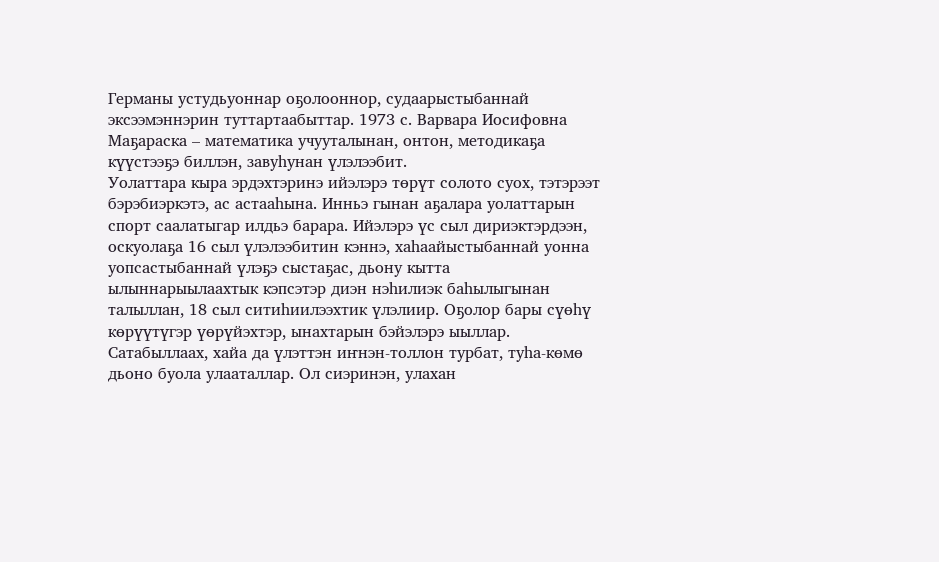Германы устудьуоннар оҕолооннор, судаарыстыбаннай эксээмэннэрин туттартаабыттар. 1973 с. Варвара Иосифовна Маҕараска – математика учууталынан, онтон, методикаҕа күүстээҕэ биллэн, завуһунан үлэлээбит.
Уолаттара кыра эрдэхтэринэ ийэлэрэ төрүт солото суох, тэтэрээт бэрэбиэркэтэ, ас астааһына. Инньэ гынан аҕалара уолаттарын спорт саалатыгар илдьэ барара. Ийэлэрэ үс сыл дириэктэрдээн, оскуолаҕа 16 сыл үлэлээбитин кэннэ, хаһаайыстыбаннай уонна уопсастыбаннай үлэҕэ сыстаҕас, дьону кытта ылыннарыылаахтык кэпсэтэр диэн нэһилиэк баһылыгынан талыллан, 18 сыл ситиһиилээхтик үлэлиир. Оҕолор бары сүөһү көрүүтүгэр үөрүйэхтэр, ынахтарын бэйэлэрэ ыыллар. Сатабыллаах, хайа да үлэттэн иҥнэн-толлон турбат, туһа-көмө дьоно буола улааталлар. Ол сиэринэн, улахан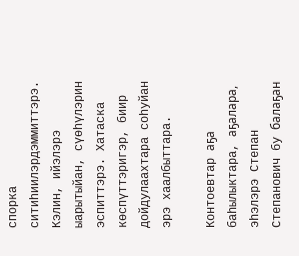спорка ситиһиилэрдэммиттэрэ. Кэлин, ийэлэрэ ыарытыйан, сүөһүлэрин эспиттэрэ. Хатаска көспүттэригэр, биир дойдулаахтара соһуйан эрэ хаалбыттара.

Контоевтар аҕа баһылыктара, аҕалара, эһэлэрэ Степан Степанович бу балаҕан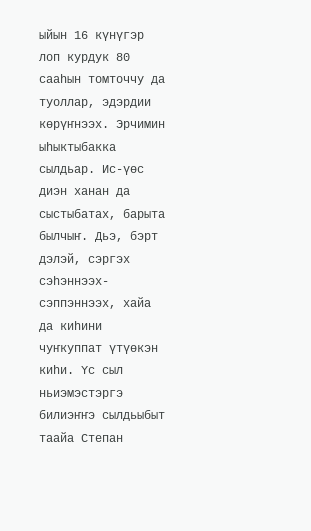ыйын 16 күнүгэр лоп курдук 80 сааһын томточчу да туоллар, эдэрдии көрүҥнээх. Эрчимин ыһыктыбакка сылдьар. Ис-үөс диэн ханан да сыстыбатах, барыта былчыҥ. Дьэ, бэрт дэлэй, сэргэх сэһэннээх-сэппэннээх, хайа да киһини чуҥкуппат үтүөкэн киһи. Үс сыл ньиэмэстэргэ билиэҥҥэ сылдьыбыт таайа Степан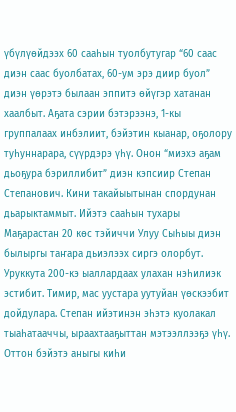үбүлүөйдээх 60 сааһын туолбутугар “60 саас диэн саас буолбатах, 60-ум эрэ диир буол” диэн үөрэтэ былаан эппитэ өйүгэр хатанан хаалбыт. Аҕата сэрии бэтэрээнэ, 1-кы группалаах инбэлиит, бэйэтин кыанар, оҕолору туһуннарара, сүүрдэрэ үһү. Онон “миэхэ аҕам дьоҕура бэриллибит” диэн кэпсиир Степан Степанович. Кини такайыытынан спордунан дьарыктаммыт. Ийэтэ сааһын тухары Маҕарастан 20 көс тэйиччи Улуу Сыһыы диэн былыргы таҥара дьиэлээх сиргэ олорбут. Уруккута 200-кэ ыаллардаах улахан нэһилиэк эстибит. Тимир, мас уустара уутуйан үөскээбит дойдулара. Степан ийэтинэн эһэтэ куолакал тыаһатааччы, ыраахтааҕыттан мэтээллээҕэ үһү. Оттон бэйэтэ аныгы киһи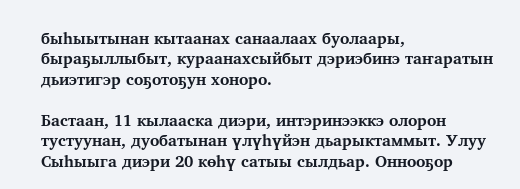быһыытынан кытаанах санаалаах буолаары, быраҕыллыбыт, кураанахсыйбыт дэриэбинэ таҥаратын дьиэтигэр соҕотоҕун хоноро.

Бастаан, 11 кылааска диэри, интэринээккэ олорон тустуунан, дуобатынан үлүһүйэн дьарыктаммыт. Улуу Сыһыыга диэри 20 көһү сатыы сылдьар. Оннооҕор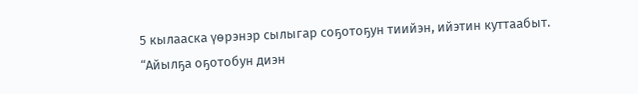5 кылааска үөрэнэр сылыгар соҕотоҕун тиийэн, ийэтин куттаабыт. “Айылҕа оҕотобун диэн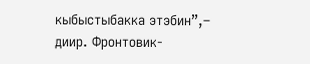кыбыстыбакка этэбин”,– диир. Фронтовик-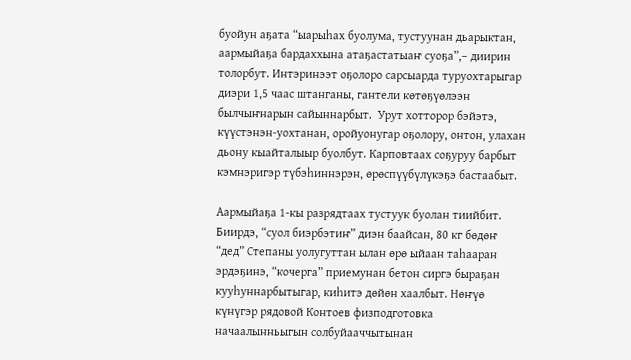буойун аҕата “ыарыһах буолума, тустуунан дьарыктан, аармыйаҕа бардаххына атаҕастатыаҥ суоҕа”,– диирин толорбут. Интэринээт оҕолоро сарсыарда туруохтарыгар диэри 1,5 чаас штанганы, гантели көтөҕүөлээн былчыҥнарын сайыннарбыт.  Урут хотторор бэйэтэ, күүстэнэн-уохтанан, оройуонугар оҕолору, онтон, улахан дьону кыайталыыр буолбут. Карповтаах соҕуруу барбыт кэмнэригэр түбэһиннэрэн, өрөспүүбүлүкэҕэ бастаабыт.

Аармыйаҕа 1-кы разрядтаах тустуук буолан тиийбит. Биирдэ, “суол биэрбэтиҥ” диэн баайсан, 80 кг бөдөҥ “дед” Степаны уолугуттан ылан өрө ыйаан таһааран эрдэҕинэ, “кочерга” приемунан бетон сиргэ быраҕан кууһуннарбытыгар, киһитэ дөйөн хаалбыт. Нөҥүө күнүгэр рядовой Контоев физподготовка начаалынньыгын солбуйааччытынан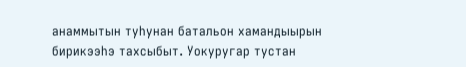анаммытын туһунан батальон хамандыырын бирикээһэ тахсыбыт. Уокуругар тустан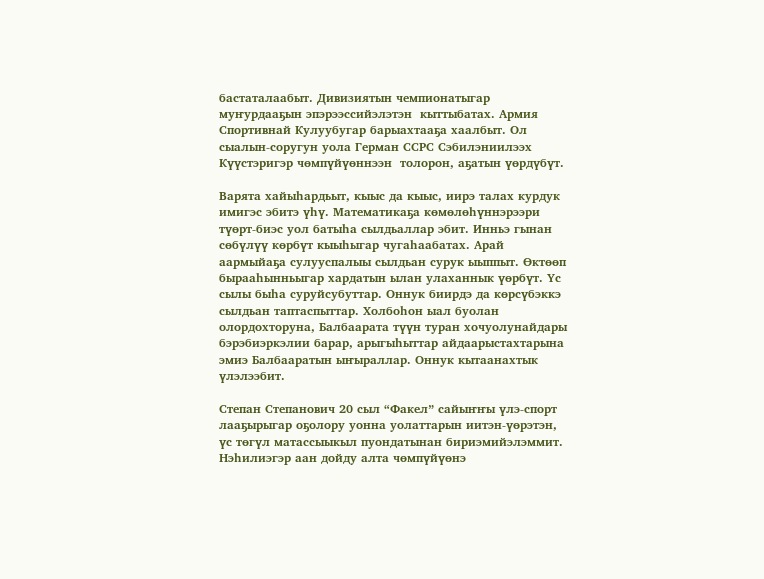бастаталаабыт. Дивизиятын чемпионатыгар муҥурдааҕын эпэрээссийэлэтэн  кыттыбатах. Армия Спортивнай Кулуубугар барыахтааҕа хаалбыт. Ол сыалын-соругун уола Герман ССРС Сэбилэниилээх Күүстэригэр чөмпүйүөннээн  толорон, аҕатын үөрдүбүт.

Варята хайыһардьыт, кыыс да кыыс, иирэ талах курдук имигэс эбитэ үһү. Математикаҕа көмөлөһүннэрээри түөрт-биэс уол батыһа сылдьаллар эбит. Инньэ гынан сөбүлүү көрбүт кыыһыгар чугаһаабатах. Арай аармыйаҕа сулууспалыы сылдьан сурук ыыппыт. Өктөөп бырааһынньыгар хардатын ылан улаханнык үөрбүт. Үс сылы быһа суруйсубуттар. Оннук биирдэ да көрсүбэккэ сылдьан таптаспыттар. Холбоһон ыал буолан олордохторуна, Балбаарата түүн туран хочуолунайдары бэрэбиэркэлии барар, арыгыһыттар айдаарыстахтарына эмиэ Балбааратын ыҥыраллар. Оннук кытаанахтык үлэлээбит.

Степан Степанович 20 сыл “Факел” сайыҥҥы үлэ-спорт лааҕырыгар оҕолору уонна уолаттарын иитэн-үөрэтэн, үс төгүл матассыыкыл пуондатынан бириэмийэлэммит. Нэһилиэгэр аан дойду алта чөмпүйүөнэ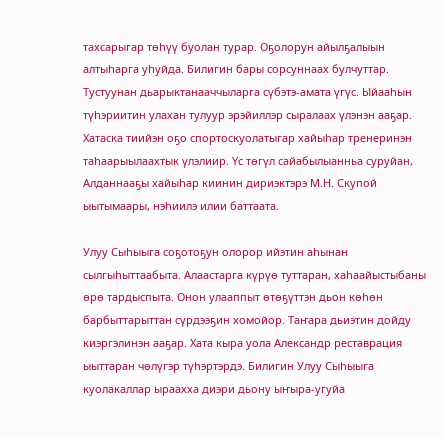тахсарыгар төһүү буолан турар. Оҕолорун айылҕалыын алтыһарга уһуйда. Билигин бары сорсуннаах булчуттар. Тустуунан дьарыктанааччыларга сүбэтэ-амата үгүс. Ыйааһын түһэриитин улахан тулуур эрэйиллэр сыралаах үлэнэн ааҕар. Хатаска тиийэн оҕо спортоскуолатыгар хайыһар тренеринэн таһаарыылаахтык үлэлиир. Үс төгүл сайабылыанньа суруйан, Алданнааҕы хайыһар киинин дириэктэрэ М.Н. Скупой ыытымаары, нэһиилэ илии баттаата.

Улуу Сыһыыга соҕотоҕун олорор ийэтин аһынан сылгыһыттаабыта. Алаастарга күрүө туттаран, хаһаайыстыбаны өрө тардыспыта. Онон улааппыт өтөҕүттэн дьон көһөн барбыттарыттан сүрдээҕин хомойор. Таҥара дьиэтин дойду киэргэлинэн ааҕар. Хата кыра уола Александр реставрация ыыттаран чөлүгэр түһэртэрдэ. Билигин Улуу Сыһыыга куолакаллар ыраахха диэри дьону ыҥыра-угуйа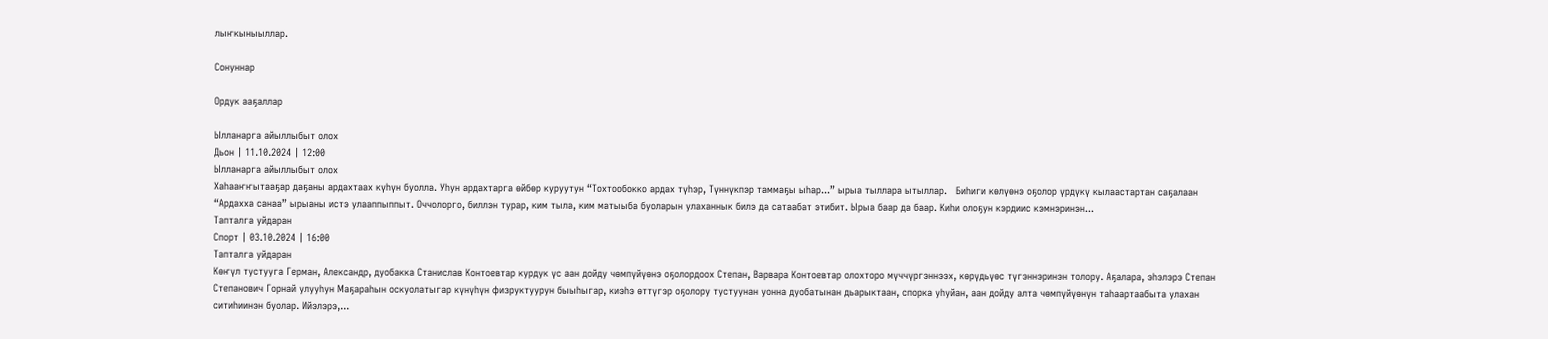лыҥкыныыллар.

Сонуннар

Ордук ааҕаллар

Ылланарга айыллыбыт олох
Дьон | 11.10.2024 | 12:00
Ылланарга айыллыбыт олох
Хаһааҥҥытааҕар даҕаны ардахтаах күһүн буолла. Уһун ардахтарга өйбөр куруутун “Тохтообокко ардах түһэр, Түннүкпэр таммаҕы ыһар...” ырыа тыллара ытыллар.   Биһиги көлүөнэ оҕолор үрдүкү кылаастартан саҕалаан “Ардахха санаа” ырыаны истэ улааппыппыт. Оччолорго, биллэн турар, ким тыла, ким матыыба буоларын улаханнык билэ да сатаабат этибит. Ырыа баар да баар. Киһи олоҕун кэрдиис кэмнэринэн...
Тапталга уйдаран
Спорт | 03.10.2024 | 16:00
Тапталга уйдаран
Көҥүл тустууга Герман, Александр, дуобакка Станислав Контоевтар курдук үс аан дойду чөмпүйүөнэ оҕолордоох Степан, Варвара Контоевтар олохторо мүччүргэннээх, көрүдьүөс түгэннэринэн толору. Аҕалара, эһэлэрэ Степан Степанович Горнай улууһун Маҕараһын оскуолатыгар күнүһүн физруктуурун быыһыгар, киэһэ өттүгэр оҕолору тустуунан уонна дуобатынан дьарыктаан, спорка уһуйан, аан дойду алта чөмпүйүөнүн таһаартаабыта улахан ситиһиинэн буолар. Ийэлэрэ,...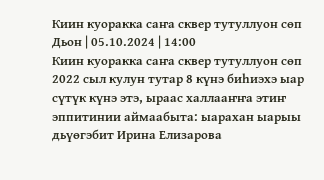Киин куоракка саҥа сквер тутуллуон сөп
Дьон | 05.10.2024 | 14:00
Киин куоракка саҥа сквер тутуллуон сөп
2022 сыл кулун тутар 8 күнэ биһиэхэ ыар сүтүк күнэ этэ, ыраас халлааҥҥа этиҥ эппитинии аймаабыта: ыарахан ыарыы дьүөгэбит Ирина Елизарова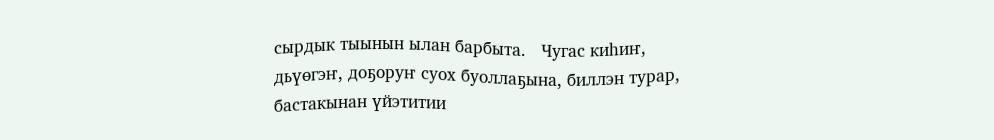сырдык тыынын ылан барбыта.   Чугас киhиҥ, дьүөгэҥ, доҕоруҥ суох буоллаҕына, биллэн турар, бастакынан үйэтитии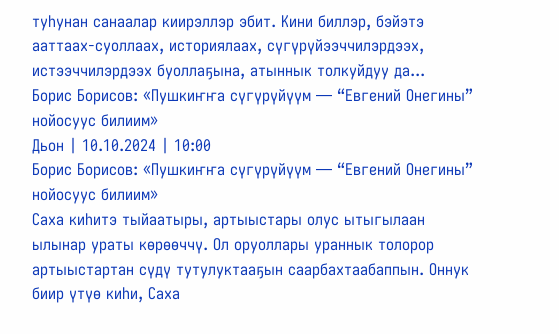туhунан санаалар киирэллэр эбит. Кини биллэр, бэйэтэ ааттаах-суоллаах, историялаах, сүгүрүйээччилэрдээх, истээччилэрдээх буоллаҕына, атыннык толкуйдуу да...
Борис Борисов: «Пушкиҥҥа сүгүрүйүүм — “Евгений Онегины”  нойосуус билиим»
Дьон | 10.10.2024 | 10:00
Борис Борисов: «Пушкиҥҥа сүгүрүйүүм — “Евгений Онегины” нойосуус билиим»
Саха киһитэ тыйаатыры, артыыстары олус ытыгылаан  ылынар ураты көрөөччү. Ол оруоллары ураннык толорор артыыстартан сүдү тутулуктааҕын саарбахтаабаппын. Оннук биир үтүө киһи, Саха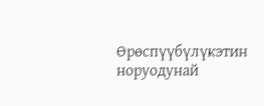Өрөспүүбүлүкэтин норуодунай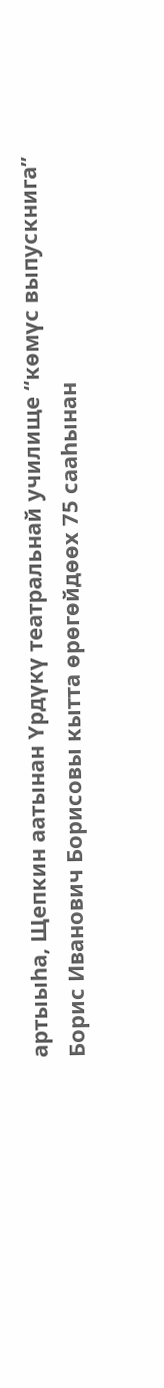артыыһа, Щепкин аатынан Үрдүкү театральнай училище “көмүс выпускнига” Борис Иванович Борисовы кытта өрөгөйдөөх 75 сааһынан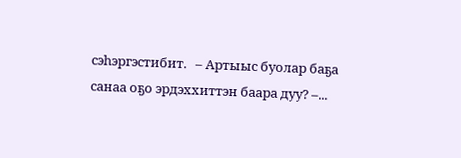сэһэргэстибит.   – Артыыс буолар баҕа санаа оҕо эрдэххиттэн баара дуу? –...